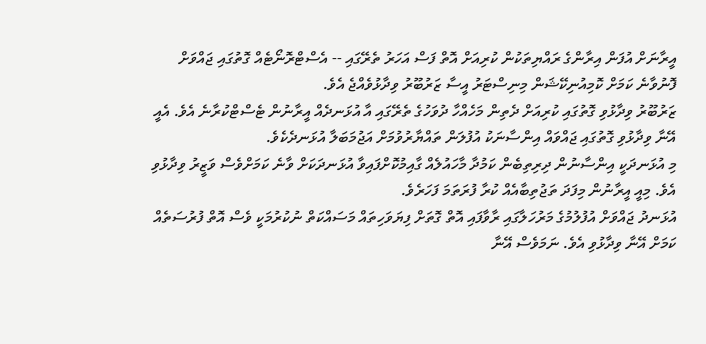އީރާނަށް އުފަން އިރާންގެ ރައްޔިތަކުން ކުރިއަށް އޮތް ފަސް އަހަރު ތެރޭގައި -- އެސްޓްރޮނޯޓެއް ގޮތުގައި ޖައްވަށް ފޮނުވާނެ ކަމަށް ކޮމިއުނިކޭޝަން މިނިސްޓަރު އީސާ ޒަރުބޫރު ވިދާޅުވެއްޖެ އެވެ.
ޒަރުބޫރު ވިދާޅުވި ގޮތުގައި ކުރިއަށް ދެތިން މަހެއްހާ ދުވަހުގެ ތެރޭގައި އާ އުޅަނދެއް އީރާނުން ޓެސްޓްކުރާނެ އެވެ. އެއީ އޭނާ ވިދާޅުވި ގޮތުގައި ޖައްވައް އިންސާނަކު އުފުލަން ތައްޔާރުވުމަށް އަޖުމަބަލާ އުޅަނދެކެވެ.
މި އުޅަނދަކީ އިންސާނުން ދިރިތިބެން ކަމުދާ މާހައުލެއް ގާއިމުކޮށްފައިވާ އުޅަނދަކަށް ވާނެ ކަމަށްވެސް ވަޒީރު ވިދާޅުވި އެވެ. މިއީ އީރާނުން މިފަދަ ތަޖުތިބާއެއް ކުރާ ފުރަތަމަ ފަހަރެވެ.
އުޅަނދު ޖައްވަށް އުފުލުމުގެ މަރުހަލާގައި ރާވާފައި އޮތް ގޮތަށް ފިޔަވަހިތައް މަސައްކަތް ނުކުރުމަކީ ވެސް އޮތް ފުރުސަތެއް ކަމަށް އޭނާ ވިދާޅުވި އެވެ. ނަމަވެސް އޭނާ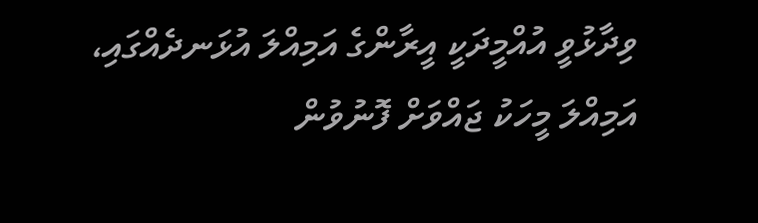ވިދާޅުވީ އުއްމީދަކީ އީރާންގެ އަމިއްލަ އުޅަނދެއްގައި، އަމިއްލަ މީހަކު ޖައްވަށް ފޮނުވުން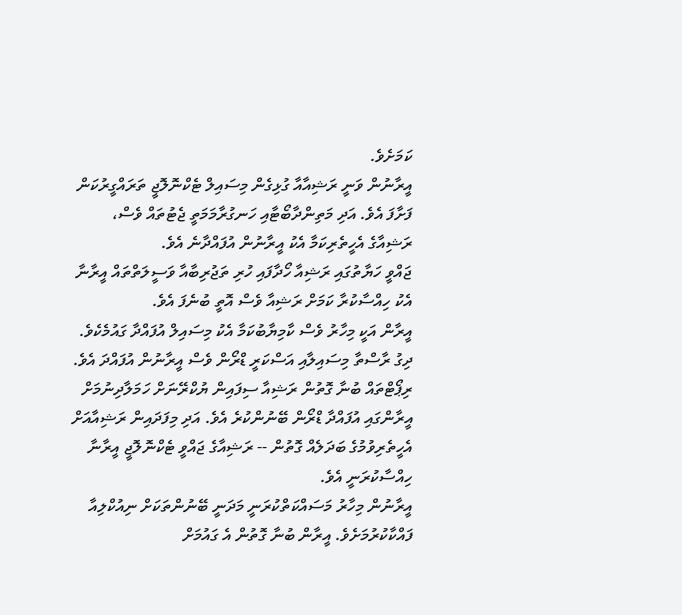ކަމަށެވެ.
އީރާނުން ވަނީ ރަޝިއާއާ ގުޅިގެން މިސައިލް ޓެކްނޮލޮޖީ ތަރައްގީރުކަން ފަށާފަ އެވެ. އަދި މަތިންދާބޯޓާއި ހަނގުރާމަމަތީ ޖެޓުތައް ވެސް، ރަޝިއާގެ އެހީތެރިކަމާ އެކު އީރާނުން އުފައްދާނެ އެވެ.
ޖައްވީ ހަޔާތުގައި ރަޝިއާ ހޯދާފައި ހުރި ތަޖުރިބާއާ ވަސީލަތްތައް އީރާނާ އެކު ހިއްސާކުރާ ކަމަށް ރަޝިއާ ވެސް އޮތީ ބުނެފަ އެވެ.
އީރާން އަކީ މިހާރު ވެސް ކާމިޔާބުކަމާ އެކު މިސައިލް އުފައްދާ ގައުމެކެވެ. ދިގު ރާސްތާ މިސައިލާއި އަސްކަރީ ޑްރޯން ވެސް އީރާނުން އުފައްދަ އެވެ.
ރިޕޯޓްތައް ބުނާ ގޮތުން ރަޝިއާ ސިފައިން ޔުކްރޭނަށް ހަމަލާދިނުމަށް އީރާންގައި އުފައްދާ ޑްރޯން ބޭނުންކުރެ އެވެ. އަދި މިފަދައިން ރަޝިއާއަށް އެހީތެރިވުމުގެ ބަދަލެއް ގޮތުން -- ރަޝިއާގެ ޖައްވީ ޓެކްނޮލޮޖީ އީރާނާ ހިއްސާކުރަނީ އެވެ.
އީރާނުން މިހާރު މަސައްކަތްކުރަނީ މަދަނީ ބޭނުންތަކަށް ނިއުކްލިއާ ފައްކާކުރުމަށެވެ. އީރާން ބުނާ ގޮތުން އެ ގައުމަށް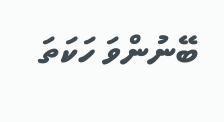ބޭނުންވަ ހަކަތަ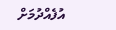އުފެއްދުމަށް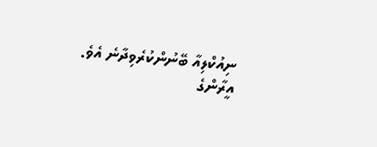ނިއުކްލިއާ ބޭނުންކުރެވިދާނެ އެވެ.
އީރާންގެ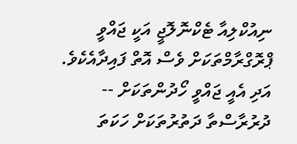ނިއުކްލިއާ ޓެކްނޮލޮޖީ އަކީ ޖައްވީ ޕްރޮގްރާމްތަކަށް ވެސް އޮތް ފައިދާއެކެވެ. އަދި އެއީ ޖައްވީ ހޯދުންތަކަށް -- ދުރުރާސްތާ ދަތުރުތަކަށް ހަކަތަ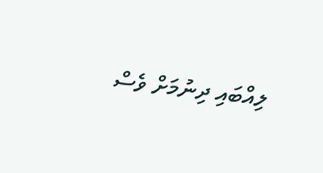ލިއްބައި ދިނުމަށް ވެސް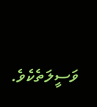ވަސީލަތެކެވެ.